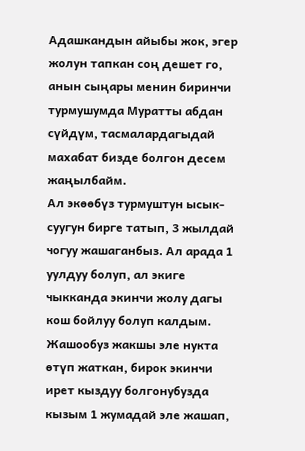Адашкандын айыбы жок, эгер жолун тапкан соң дешет го, анын сыңары менин биринчи турмушумда Муратты абдан сүйдүм, тасмалардагыдай махабат бизде болгон десем жаңылбайм.
Ал экөөбүз турмуштун ысык-суугун бирге татып, 3 жылдай чогуу жашаганбыз. Ал арада 1 уулдуу болуп, ал экиге чыкканда экинчи жолу дагы кош бойлуу болуп калдым. Жашообуз жакшы эле нукта өтүп жаткан, бирок экинчи ирет кыздуу болгонубузда кызым 1 жумадай эле жашап,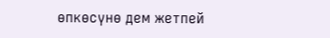өпкөсүнө дем жетпей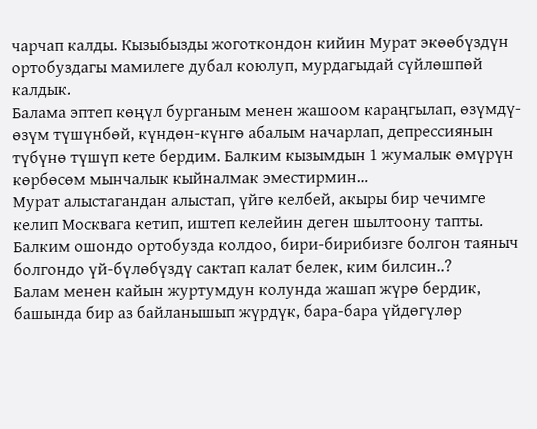чарчап калды. Кызыбызды жоготкондон кийин Мурат экөөбүздүн ортобуздагы мамилеге дубал коюлуп, мурдагыдай сүйлөшпөй калдык.
Балама эптеп көңүл бурганым менен жашоом караңгылап, өзүмдү-өзүм түшүнбөй, күндөн-күнгө абалым начарлап, депрессиянын түбүнө түшүп кете бердим. Балким кызымдын 1 жумалык өмүрүн көрбөсөм мынчалык кыйналмак эместирмин…
Мурат алыстагандан алыстап, үйгө келбей, акыры бир чечимге келип Москвага кетип, иштеп келейин деген шылтоону тапты. Балким ошондо ортобузда колдоо, бири-бирибизге болгон таяныч болгондо үй-бүлөбүздү сактап калат белек, ким билсин..?
Балам менен кайын журтумдун колунда жашап жүрө бердик, башында бир аз байланышып жүрдүк, бара-бара үйдөгүлөр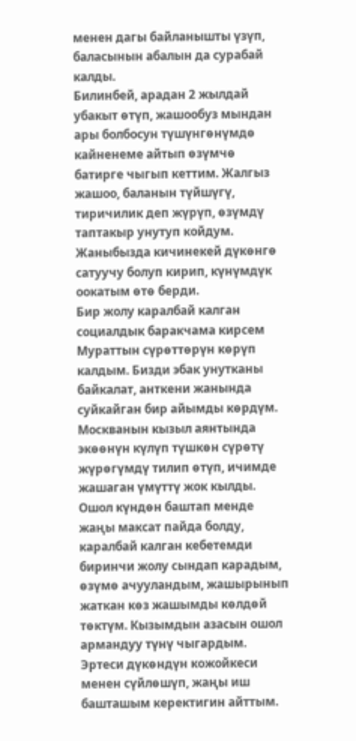менен дагы байланышты үзүп, баласынын абалын да сурабай калды.
Билинбей, арадан 2 жылдай убакыт өтүп, жашообуз мындан ары болбосун түшүнгөнүмдө кайненеме айтып өзүмчө батирге чыгып кеттим. Жалгыз жашоо, баланын түйшүгү, тиричилик деп жүрүп, өзүмдү таптакыр унутуп койдум. Жаныбызда кичинекей дүкөнгө сатуучу болуп кирип, күнүмдүк оокатым өтө берди.
Бир жолу каралбай калган социалдык баракчама кирсем Мураттын сүрөттөрүн көрүп калдым. Бизди эбак унутканы байкалат, анткени жанында суйкайган бир айымды көрдүм. Москванын кызыл аянтында экөөнүн күлүп түшкөн сүрөтү жүрөгүмдү тилип өтүп, ичимде жашаган үмүттү жок кылды.
Ошол күндөн баштап менде жаңы максат пайда болду, каралбай калган кебетемди биринчи жолу сындап карадым, өзүмө ачууландым, жашырынып жаткан көз жашымды көлдөй төктүм. Кызымдын азасын ошол армандуу түнү чыгардым.
Эртеси дүкөндүн кожойкеси менен сүйлөшүп, жаңы иш башташым керектигин айттым.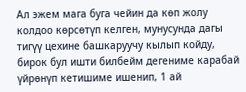Ал эжем мага буга чейин да көп жолу колдоо көрсөтүп келген, мунусунда дагы тигүү цехине башкаруучу кылып койду, бирок бул ишти билбейм дегениме карабай үйрөнүп кетишиме ишенип, 1 ай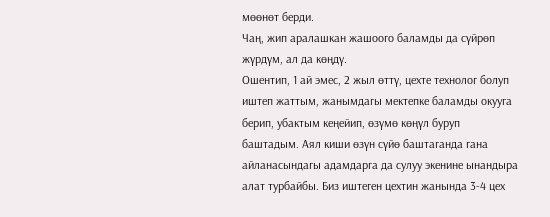мөөнөт берди.
Чаң, жип аралашкан жашоого баламды да сүйрөп жүрдүм, ал да көңдү.
Ошентип, 1 ай эмес, 2 жыл өттү, цехте технолог болуп иштеп жаттым, жанымдагы мектепке баламды окууга берип, убактым кеңейип, өзүмө көңүл буруп баштадым. Аял киши өзүн сүйө баштаганда гана айланасындагы адамдарга да сулуу экенине ынандыра алат турбайбы. Биз иштеген цехтин жанында 3-4 цех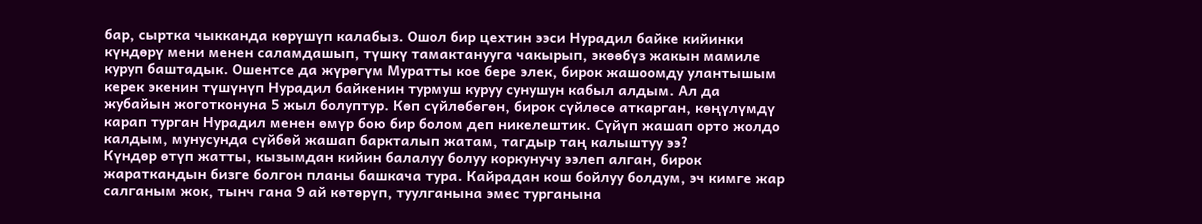бар, сыртка чыкканда көрүшүп калабыз. Ошол бир цехтин ээси Нурадил байке кийинки күндөрү мени менен саламдашып, түшкү тамактанууга чакырып, экөөбүз жакын мамиле куруп баштадык. Ошентсе да жүрөгүм Муратты кое бере элек, бирок жашоомду улантышым керек экенин түшүнүп Нурадил байкенин турмуш куруу сунушун кабыл алдым. Ал да жубайын жоготконуна 5 жыл болуптур. Көп сүйлөбөгөн, бирок сүйлөсө аткарган, көңүлүмдү карап турган Нурадил менен өмүр бою бир болом деп никелештик. Сүйүп жашап орто жолдо калдым, мунусунда сүйбөй жашап баркталып жатам, тагдыр таң калыштуу ээ?
Күндөр өтүп жатты, кызымдан кийин балалуу болуу коркунучу ээлеп алган, бирок жараткандын бизге болгон планы башкача тура. Кайрадан кош бойлуу болдум, эч кимге жар салганым жок, тынч гана 9 ай көтөрүп, туулганына эмес турганына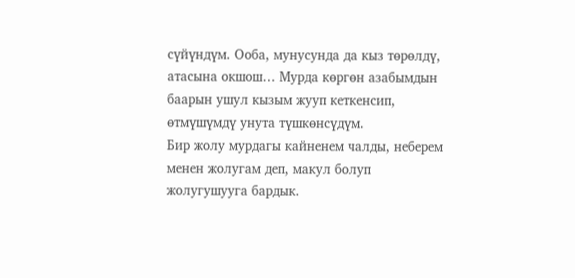сүйүндүм. Ооба, мунусунда да кыз төрөлдү, атасына окшош… Мурда көргөн азабымдын баарын ушул кызым жууп кеткенсип, өтмүшүмдү унута түшкөнсүдүм.
Бир жолу мурдагы кайненем чалды, неберем менен жолугам деп, макул болуп жолугушууга бардык.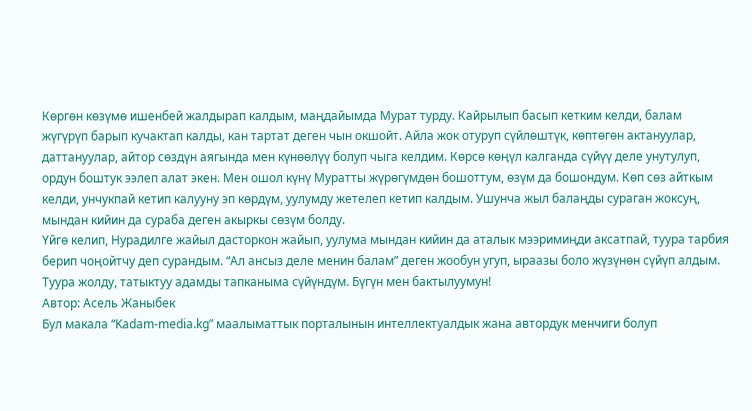Көргөн көзүмө ишенбей жалдырап калдым, маңдайымда Мурат турду. Кайрылып басып кетким келди, балам жүгүрүп барып кучактап калды, кан тартат деген чын окшойт. Айла жок отуруп сүйлөштүк, көптөгөн актануулар, даттануулар, айтор сөздүн аягында мен күнөөлүү болуп чыга келдим. Көрсө көңүл калганда сүйүү деле унутулуп, ордун боштук ээлеп алат экен. Мен ошол күнү Муратты жүрөгүмдөн бошоттум, өзүм да бошондум. Көп сөз айткым келди, унчукпай кетип калууну эп көрдүм, уулумду жетелеп кетип калдым. Ушунча жыл балаңды сураган жоксуң, мындан кийин да сураба деген акыркы сөзүм болду.
Үйгө келип, Нурадилге жайыл дасторкон жайып, уулума мындан кийин да аталык мээримиңди аксатпай, туура тарбия берип чоңойтчу деп сурандым. “Ал ансыз деле менин балам” деген жообун угуп, ыраазы боло жүзүнөн сүйүп алдым.
Туура жолду, татыктуу адамды тапканыма сүйүндүм. Бүгүн мен бактылуумун!
Автор: Асель Жаныбек
Бул макала “Kadam-media.kg” маалыматтык порталынын интеллектуалдык жана автордук менчиги болуп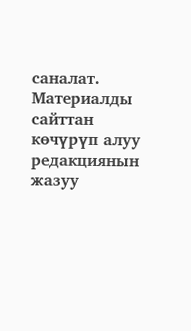саналат. Материалды сайттан көчүрүп алуу редакциянын жазуу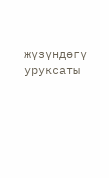жүзүндөгү уруксаты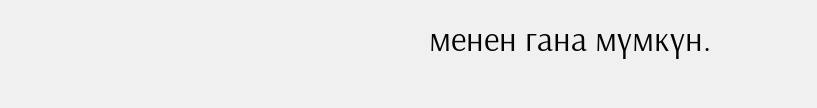менен гана мүмкүн.